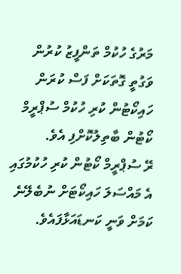މަރުގެ ހުކުމް ތަންފީޒު ކުރުން ވަގުތީ ގޮތަކަށް ފަސް ކުރަން ހައިކޯޓުން ކުރި ހުކުމް ސުޕްރީމް ކޯޓުން ބާތިލުކޮށްފި އެވެ.
ރޭ ސުޕްރީމް ކޯޓުން ކުރި ހުކުމުގައި އެ މައްސަލަ ހައިކޯޓަށް ނުބެލޭނެ ކަމަށް ވަނީ ކަނޑައަޅާފައެވެ.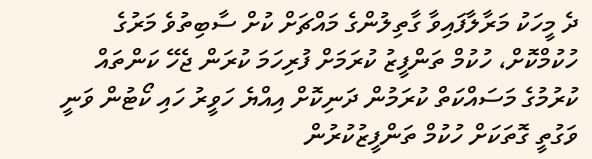ދެ މީހަކު މަރާލާފައިވާ ގާތިލުންގެ މައްޗަށް ކުށް ސާބިތުވެ މަރުގެ ހުކުމްކޮށް، ހުކުމް ތަންފީޒު ކުރަމަށް ފުރިހަމަ ކުރަން ޖެހޭ ކަންތައް ކުރުމުގެ މަސައްކަތް ކުރަމުން ދަނިކޮށް އިއްޔެ ހަވީރު ހައި ކޯޓުން ވަނީ ވަގުތީ ގޮތަކަށް ހުކުމް ތަންފީޒުކުރުން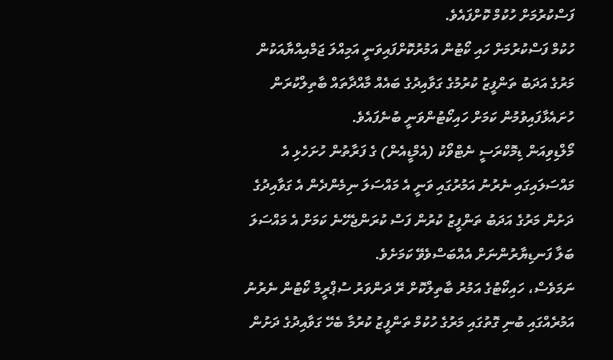ފަސްކުރުމަށް ހުކުމް ކޮށްފައެވެ.
ހުކުމް ފަސްކުރުމަށް ހައި ކޯޓުން އަމުރުކޮށްފައިވަނީ އަމިއްލަ ޖަމްއިއްޔާއަކުން މަރުގެ އަދަބު ތަންފީޒު ކުރުމުގެ ގަވާއިދުގެ ބައެއް މާއްދާތައް ބާތިލްކުރަން ހުށައެޅާފައިވުމުން ކަމަށް ހައިކޯޓުންވަނީ ބުނެފައެވެ.
މޯލްޑިވިއަން ޑިމޮކްރަސީ ނެޓްވޯކު (އެމްޑީއެން) ގެ ފަރާތުން ހުށަހެޅި އެ މައްސަލައިގައި ނެރުނު އަމުރުގައި ވަނީ އެ މައްސަލަ ނިމެންދެން އެ ގަވާއިދުގެ ދަށުން މަރުގެ އަދަބު ތަންފީޒު ކުރުން ފަސް ކުރަންޖެހޭނެ ކަމަށް އެ މައްސަލަ ބަލާ ފަނޑިޔާރުންނަށް އެއްބަސްވެވޭ ކަމަށެވެ.
ނަމަވެސް، ހައިކޯޓުގެ އަމުރު ބާތިލްކޮށް ރޭ ދަންވަރު ސުޕްރީމް ކޯޓުން ނެރުނު އަމުރެއްގައި ބުނި ގޮތުގައި މަރުގެ ހުކުމް ތަންފީޒު ކުރުމާ ބެހޭ ގަވާއިދުގެ ދަށުން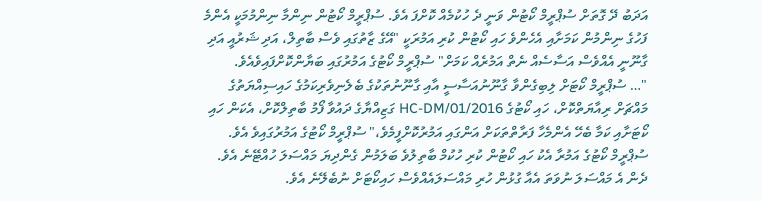އަދަބު ދޭ ގޮތަށް ސުޕްރީމް ކޯޓުން ވަނީ ދެ ހުކުމެއް ކޮށްފަ އެވެ. ސުޕްރީމް ކޯޓުން ނިންމާ ނިންމުމަކީ އެންމެ ފަހުގެ ނިންމުން ކަމަށާއި އެހެންވެ ހައި ކޯޓުން ކުރި އަމުރަކީ "އޭގެ ޒާތުގައި ވެސް ބާތިލް، އަދި ޝަރުއީ އަދި ގާނޫނީ އެއްވެސް އަސާސެއް ނެތް އަމުރެއް ކަމަށް" ސުޕްރީމް ކޯޓުގެ އަމުރުގައި ބަޔާންކޮށްފައިވެއެވެ.
"… ސުޕްރީމް ކޯޓަށް ލިބިގެންވާ ގާނޫނުއަސާސީ އާއި ގާނޫނުތަކުގެ ބެލެނިވެރިކަމުގެ ހައިސިއްޔަތުގެ މައްޗަށް ރިއާޔަތްކޮށް، ހައި ކޯޓުގެ 2016/HC-DM/01 ގަޒިއްޔާގެ ދައުވާ ފޯމު ބާތިލްކޮށް، އެކަން ހައި ކޯޓަށާއި ކަމާ ބެހޭ އެންމެހާ ފަރާތްތަކަށް އަންގައި އަމުރުކޮށްފީމެވެ،" ސުޕްރީމް ކޯޓުގެ އަމުރުގައިވެ އެވެ.
ސުޕްރީމް ކޯޓުގެ އަމުރާ އެކު ހައި ކޯޓުން ކުރި ހުކުމް ބާތިލުވެ ބަލަމުން ގެންދިޔަ މައްސަލަ ހުއްޓޭނެ އެވެ. ދެން އެ މައްސަލަ ނުވަތަ އެއާ ގުޅުން ހުރި މައްސަލައެއްވެސް ހައިކޯޓަށް ނުބެލޭނެ އެވެ.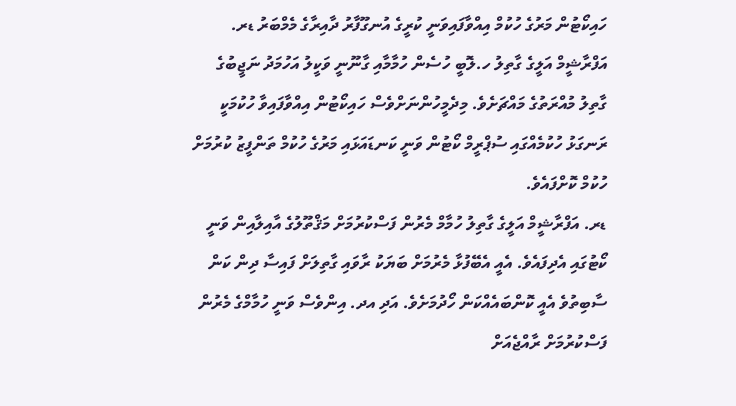ހައިކޯޓުން މަރުގެ ހުކުމް އިއްވާފައިވަނީ ކުރީގެ އުނގޫފާރު ދާއިރާގެ މެމްބަރު ޑރ. އަފްރާޝީމް އަލީގެ ގާތިލު ހ.ލޮބީ ހުސެން ހުމާމާއި ގާނޫނީ ވަކީލު އަހުމަދު ނަޖީބުގެ ގާތިލު މުއްރަތުގެ މައްޗަށެވެ. މިދެމީހުންނަށްވެސް ހައިކޯޓުން އިއްވާފައިވާ ހުކުމަކީ ރަނގަޅު ހުކުމެއްގައި ސުޕްރީމް ކޯޓުން ވަނީ ކަނޑައަޅައި މަރުގެ ހުކުމް ތަންފީޒު ކުރުމަށް ހުކުމް ކޮށްފައެވެ.
ޑރ. އަފްރާޝީމް އަލީގެ ގާތިލު ހުމާމް މެރުން ފަސްކުރުމަށް މަޤްތޫލުގެ އާއިލާއިން ވަނީ ކޯޓުގައި އެދިފައެވެ. އެއީ އެބޭފުޅާ މެރުމަށް ބަޔަކު ރާވައި ގާތިލަށް ފައިސާ ދިން ކަން ސާބިތުވެ އެއީ ކޮންބައެއްކަން ހޯދުމަށެވެ. އަދި އދ. އިންވެސް ވަނީ ހުމާމްގެ މެރުން ފަސްކުރުމަށް ރާއްޖެއަށް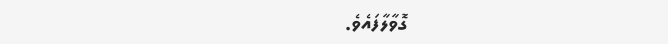ގޮވާލާފައެވެ.